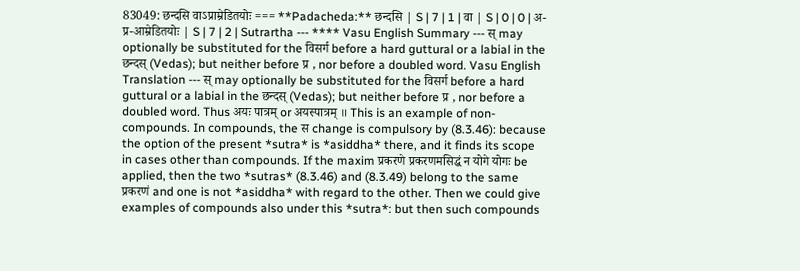83049: छन्दसि वाऽप्राम्रेडितयोः === **Padacheda:** छन्दसि | S | 7 | 1 | वा | S | 0 | 0 | अ-प्र-आम्रेडितयोः | S | 7 | 2 | Sutrartha --- **** Vasu English Summary --- स् may optionally be substituted for the विसर्ग before a hard guttural or a labial in the छन्दस् (Vedas); but neither before प्र , nor before a doubled word. Vasu English Translation --- स् may optionally be substituted for the विसर्ग before a hard guttural or a labial in the छन्दस् (Vedas); but neither before प्र , nor before a doubled word. Thus अयः पात्रम् or अयस्पात्रम् ॥ This is an example of non-compounds. In compounds, the स change is compulsory by (8.3.46): because the option of the present *sutra* is *asiddha* there, and it finds its scope in cases other than compounds. If the maxim प्रकरणे प्रकरणमसिद्धं न योगे योगः be applied, then the two *sutras* (8.3.46) and (8.3.49) belong to the same प्रकरणं and one is not *asiddha* with regard to the other. Then we could give examples of compounds also under this *sutra*: but then such compounds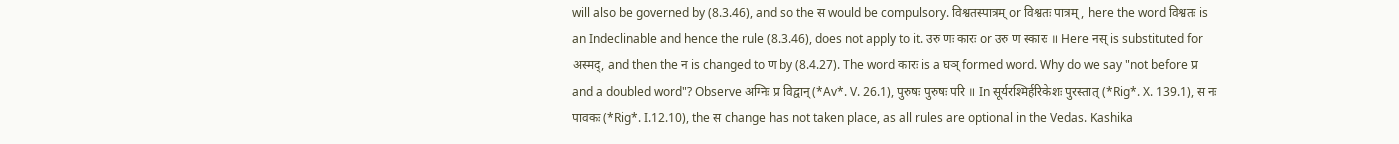will also be governed by (8.3.46), and so the स would be compulsory. विश्वतस्पात्रम् or विश्वतः पात्रम्, here the word विश्वतः is an Indeclinable and hence the rule (8.3.46), does not apply to it. उरु णः कारः or उरु ण स्कारः ॥ Here नस् is substituted for अस्मद्, and then the न is changed to ण by (8.4.27). The word कारः is a घञ् formed word. Why do we say "not before प्र and a doubled word"? Observe अग्निः प्र विद्वान् (*Av*. V. 26.1), पुरुषः पुरुषः परि ॥ In सूर्यरश्मिर्हरिकेशः पुरस्तात् (*Rig*. X. 139.1), स नः पावकः (*Rig*. I.12.10), the स change has not taken place, as all rules are optional in the Vedas. Kashika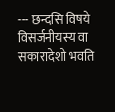--- छन्दसि विषये विसर्जनीयस्य वा सकारादेशो भवति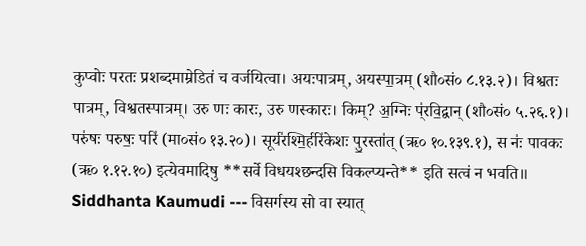कुप्वोः परतः प्रशब्दमाम्रेडितं च वर्जयित्वा। अयःपात्रम्, अयस्पा॒त्रम् (शौ०सं० ८.१३.२)। विश्वतः पात्रम्, विश्वतस्पात्रम्। उरु णः कारः, उरु णस्कारः। किम्? अ॒ग्निः प्॑रवि॒द्वान् (शौ०सं० ५.२६.१)। परु॑षः परुषः॒ परि॑ (मा०सं० १३.२०)। सूर्य॑रश्मि॒र्हरि॑केशः पु॒रस्ता॑त् (ऋ० १०.१३९.१), स नः॑ पावकः (ऋ० १.१२.१०) इत्येवमादिषु **सर्वे विधयश्छन्दसि विकल्प्यन्ते** इति सत्वं न भवति॥ Siddhanta Kaumudi --- विसर्गस्य सो वा स्यात्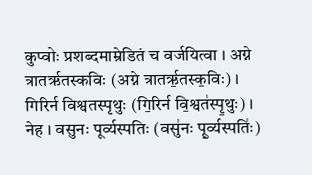कुप्वोः प्रशब्दमाम्रेडितं च वर्जयित्वा । अग्ने त्रातर्ऋतस्कविः (अग्ने त्रातर्ऋ॒तस्क॒विः) । गिरिर्न विश्वतस्पृथुः (गि॒रिर्न वि॒श्वत॑स्पृ॒थुः) । नेह । वसुनः पूर्व्यस्पतिः (वसु॑नः पू॒र्व्यस्पतिः॑)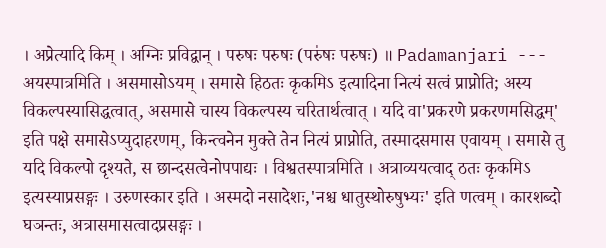। अप्रेत्यादि किम् । अग्निः प्रविद्वान् । परुषः परुषः (परु॑षः परुषः) ॥ Padamanjari --- अयस्पात्रमिति । असमासोऽयम् । समासे हिठतः कृकमिऽ इत्यादिना नित्यं सत्वं प्राप्नोति; अस्य विकल्पस्यासिद्धत्वात्, असमासे चास्य विकल्पस्य चरितार्थत्वात् । यदि वा'प्रकरणे प्रकरणमसिद्धम्' इति पक्षे समासेऽप्युदाहरणम्, किन्त्वनेन मुक्ते तेन नित्यं प्राप्नोति, तस्मादसमास एवायम् । समासे तु यदि विकल्पो दृश्यते, स छान्दसत्वेनोपपाद्यः । विश्वतस्पात्रमिति । अत्राव्ययत्वाद् ठतः कृकमिऽ इत्यस्याप्रसङ्गः । उरुणस्कार इति । अस्मदो नसादेशः,'नश्च धातुस्थोरुषुभ्यः' इति णत्वम् । कारशब्दो घञन्तः, अत्रासमासत्वादप्रसङ्गः ।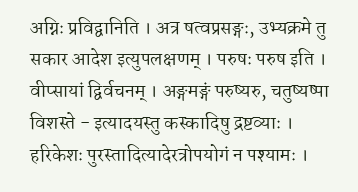अग्निः प्रविद्वानिति । अत्र षत्वप्रसङ्गः, उभ्यक्रमे तु सकार आदेश इत्युपलक्षणम् । परुषः परुष इति । वीप्सायां द्विर्वचनम् । अङ्गमङ्गं परुष्यरु, चतुष्यष्पा विशस्ते - इत्यादयस्तु कस्कादिषु द्रष्टव्याः । हरिकेशः पुरस्तादित्यादेरत्रोपयोगं न पश्यामः ।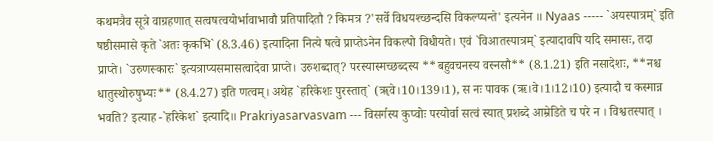कथमत्रैव सूत्रे वाग्रहणात् सत्वषत्वयोर्भावाभावौ प्रतिपादितौ ? किमत्र ?'सर्वे विधयश्च्छन्दसि विकल्प्यन्ते' इत्यनेन ॥ Nyaas ----- `अयस्पात्रम्` इति षष्ठीसमासे कृते `अतः कृकभि` (8.3.46) इत्यादिना नित्ये षत्वे प्राप्तेऽनेन विकल्पो विधीयते। एवं `विआतस्पात्रम्` इत्यादावपि यदि समासः, तदा प्राप्ते। `उरुणस्कारः` इत्यत्राप्यसमासत्वादेवा प्राप्ते। उरुशब्दात्? परस्यास्मच्छब्दस्य **बहुवचनस्य वस्नसौ** (8.1.21) इति नसादेशः, **नश्च धातुस्थोरुषुभ्यः** (8.4.27) इति णत्वम्। अथेह `हरिकेशः पुरस्तात्` (ॠवे।10।139।1), स नः पावक (ऋ।वे।1।12।10) इत्यादौ च कस्मान्न भवति? इत्याह -`हरिकेश` इत्यादि॥ Prakriyasarvasvam --- विसर्गस्य कुप्वोः परयोर्वा सत्वं स्यात् प्रशब्दे आम्रेडिते च परे न । विश्वतस्पात् ।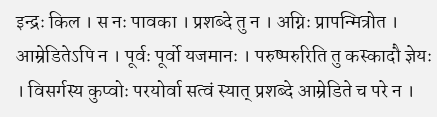इन्द्रः किल । स नः पावका । प्रशब्दे तु न । अग्निः प्रापन्मित्रोत । आम्रेडितेऽपि न । पूर्वः पूर्वो यजमानः । परुष्परुरिति तु कस्कादौ ज्ञेयः । विसर्गस्य कुप्वोः परयोर्वा सत्वं स्यात् प्रशब्दे आम्रेडिते च परे न ।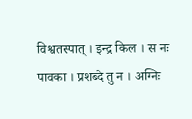विश्वतस्पात् । इन्द्र किल । स नः पावका । प्रशब्दे तु न । अग्निः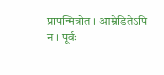प्रापन्मित्रोत । आम्रेडितेऽपि न । पूर्वः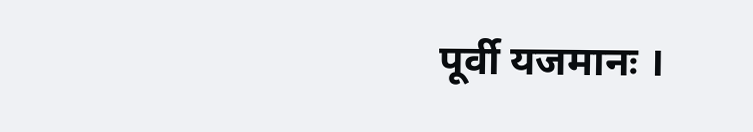पूर्वी यजमानः ।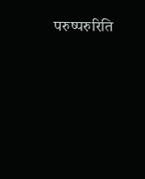परुष्परुरिति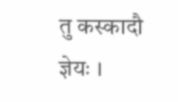तु कस्कादौ ज्ञेयः ।